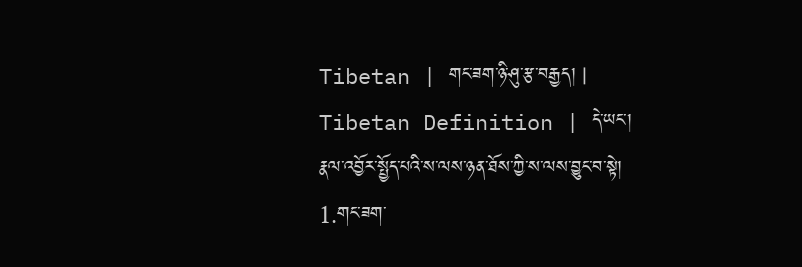Tibetan | གང་ཟག་ཉི་ཤུ་རྩ་བརྒྱད། |
Tibetan Definition | དེ་ཡང་། རྣལ་འབྱོར་སྤྱོད་པའི་ས་ལས་ཉན་ཐོས་ཀྱི་ས་ལས་བྱུང་བ་སྟེ།
1.གང་ཟག་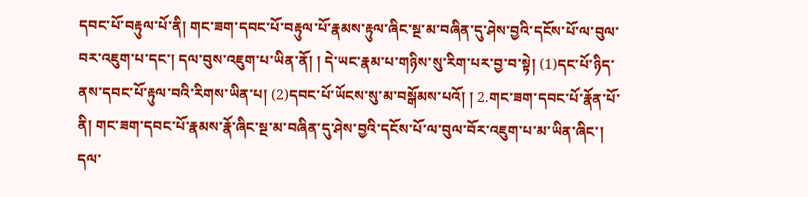དབང་པོ་བརྟུལ་པོ་ནི། གང་ཟག་དབང་པོ་བརྟུལ་པོ་རྣམས་རྟུལ་ཞིང་སྔ་མ་བཞིན་དུ་ཤེས་བྱའི་དངོས་པོ་ལ་བུལ་བར་འཇུག་པ་དང་། དལ་བུས་འཇུག་པ་ཡིན་ནོ། ། དེ་ཡང་རྣམ་པ་གཉིས་སུ་རིག་པར་བྱ་བ་སྟེ། (1)དང་པོ་ཉིད་ནས་དབང་པོ་རྟུལ་བའི་རིགས་ཡིན་པ། (2)དབང་པོ་ཡོངས་སུ་མ་བསྒོམས་པའོ། ། 2.གང་ཟག་དབང་པོ་རྣོན་པོ་ནི། གང་ཟག་དབང་པོ་རྣམས་རྣོ་ཞིང་སྔ་མ་བཞིན་དུ་ཤེས་བྱའི་དངོས་པོ་ལ་བུལ་བོར་འཇུག་པ་མ་ཡིན་ཞིང་། དལ་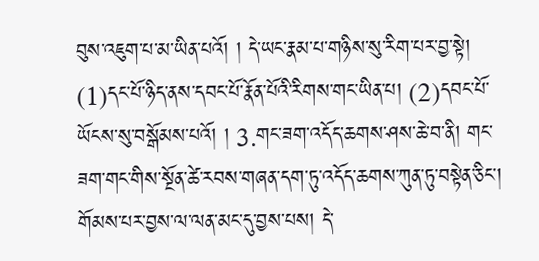བུས་འཇུག་པ་མ་ཡིན་པའོ། ། དེ་ཡང་རྣམ་པ་གཉིས་སུ་རིག་པར་བྱ་སྟེ། (1)དང་པོ་ཉིད་ནས་དབང་པོ་རྣོན་པོའི་རིགས་གང་ཡིན་པ། (2)དབང་པོ་ཡོངས་སུ་བསྒོམས་པའོ། ། 3.གང་ཟག་འདོད་ཆགས་ཤས་ཆེ་བ་ནི། གང་ཟག་གང་གིས་སྔོན་ཚེ་རབས་གཞན་དག་ཏུ་འདོད་ཆགས་ཀུན་ཏུ་བསྟེན་ཅིང་། གོམས་པར་བྱས་ལ་ལན་མང་དུ་བྱས་པས། དེ་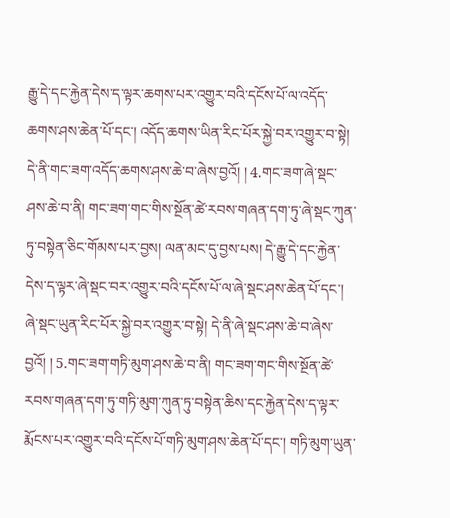རྒྱུ་དེ་དང་རྐྱེན་དེས་ད་ལྟར་ཆགས་པར་འགྱུར་བའི་དངོས་པོ་ལ་འདོད་ཆགས་ཤས་ཆེན་པོ་དང་། འདོད་ཆགས་ཡིན་རིང་པོར་སྐྱེ་བར་འགྱུར་བ་སྟེ། དེ་ནི་གང་ཟག་འདོད་ཆགས་ཤས་ཆེ་བ་ཞེས་བྱའོ། ། 4.གང་ཟག་ཞེ་སྡང་ཤས་ཆེ་བ་ནི། གང་ཟག་གང་གིས་སྔོན་ཚེ་རབས་གཞན་དག་ཏུ་ཞེ་སྡང་ཀུན་ཏུ་བསྟེན་ཅིང་གོམས་པར་བྱས། ལན་མང་དུ་བྱས་པས། དེ་རྒྱུ་དེ་དང་རྐྱེན་དེས་ད་ལྟར་ཞེ་སྡང་བར་འགྱུར་བའི་དངོས་པོ་ལ་ཞེ་སྡང་ཤས་ཆེན་པོ་དང་། ཞེ་སྡང་ཡུན་རིང་པོར་སྐྱེ་བར་འགྱུར་བ་སྟེ། དེ་ནི་ཞེ་སྡང་ཤས་ཆེ་བ་ཞེས་བྱའོ། ། 5.གང་ཟག་གཏི་མུག་ཤས་ཆེ་བ་ནི། གང་ཟག་གང་གིས་སྔོན་ཚེ་རབས་གཞན་དག་ཏུ་གཏི་མུག་ཀུན་ཏུ་བསྟེན་ཆིས་དང་རྐྱེན་དེས་ད་ལྟར་རྨོངས་པར་འགྱུར་བའི་དངོས་པོ་གཏི་མུག་ཤས་ཆེན་པོ་དང་། གཏི་མུག་ཡུན་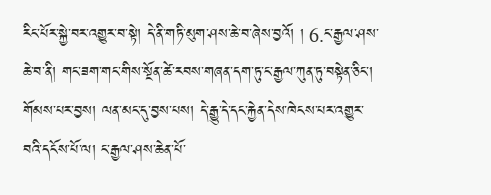རིང་པོར་སྐྱེ་བར་འགྱུར་བ་སྟེ། དེ་ནི་གཏི་མུག་ཤས་ཆེ་བ་ཞེས་བྱའོ། ། 6.ང་རྒྱལ་ཤས་ཆེ་བ་ནི། གང་ཟག་གང་གིས་སྔོན་ཚེ་རབས་གཞན་དག་ཏུ་ང་རྒྱལ་ཀུན་ཏུ་བསྟེན་ཅིང་། གོམས་པར་བྱས། ལན་མང་དུ་བྱས་པས། དེ་རྒྱུ་དེ་དང་རྐྱེན་དེས་ཁེངས་པར་འགྱུར་བའི་དངོས་པོ་ལ། ང་རྒྱལ་ཤས་ཆེན་པོ་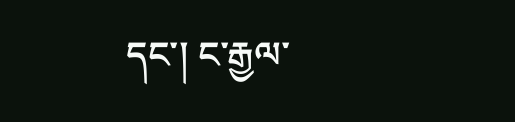དང་། ང་རྒྱལ་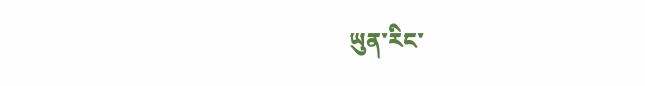ཡུན་རིང་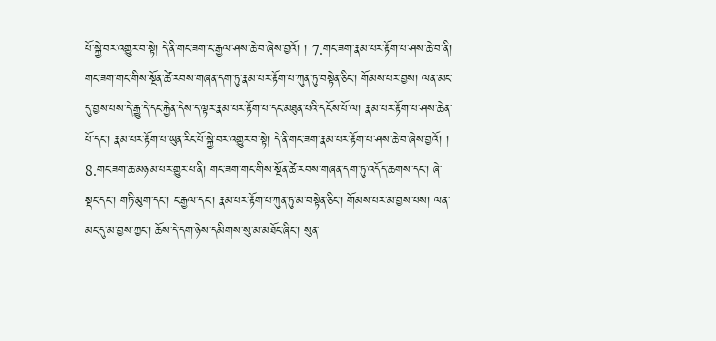པོ་སྐྱེ་བར་འགྱུར་བ་སྟེ། དེ་ནི་གང་ཟག་ང་རྒྱལ་ཤས་ཆེ་བ་ཞེས་བྱའོ། ། 7.གང་ཟག་རྣམ་པར་རྟོག་པ་ཤས་ཆེ་བ་ནི། གང་ཟག་གང་གིས་སྔོན་ཚེ་རབས་གཞན་དག་ཏུ་རྣམ་པར་རྟོག་པ་ཀུན་ཏུ་བསྟེན་ཅིང་། གོམས་པར་བྱས། ལན་མང་དུ་བྱས་པས་དེ་རྒྱུ་དེ་དང་རྐྱེན་དེས་ད་ལྟར་རྣམ་པར་རྟོག་པ་དང་མཐུན་པའི་དངོས་པོ་ལ། རྣམ་པར་རྟོག་པ་ཤས་ཆེན་པོ་དང་། རྣམ་པར་རྟོག་པ་ཡུན་རིང་པོ་སྐྱེ་བར་འགྱུར་བ་སྟེ། དེ་ནི་གང་ཟག་རྣམ་པར་རྟོག་པ་ཤས་ཆེ་བ་ཞེས་བྱའོ། ། 8.གང་ཟག་ཆ་མཉམ་པར་གྱུར་པ་ནི། གང་ཟག་གང་གིས་སྔོན་ཚེ་རབས་གཞན་དག་ཏུ་འདོད་ཆགས་དང་། ཞེ་སྡང་དང་། གཏི་མུག་དང་། ང་རྒྱལ་དང་། རྣམ་པར་རྟོག་པ་ཀུན་ཏུ་མ་བསྟེན་ཅིང་། གོམས་པར་མ་བྱས་པས། ལན་མང་དུ་མ་བྱས་ཀྱང་། ཆོས་དེ་དག་ཉེས་དམིགས་སུ་མ་མཐོང་ཞིང་། སུན་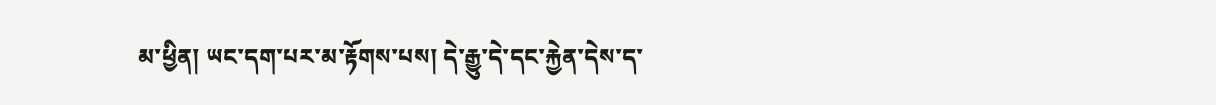མ་ཕྱིན། ཡང་དག་པར་མ་རྟོགས་པས། དེ་རྒྱུ་དེ་དང་རྐྱེན་དེས་ད་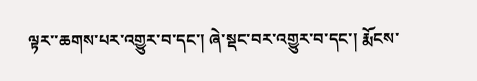ལྟར་་ཆགས་པར་འགྱུར་བ་དང་། ཞེ་སྡང་བར་འགྱུར་བ་དང་། རྨོངས་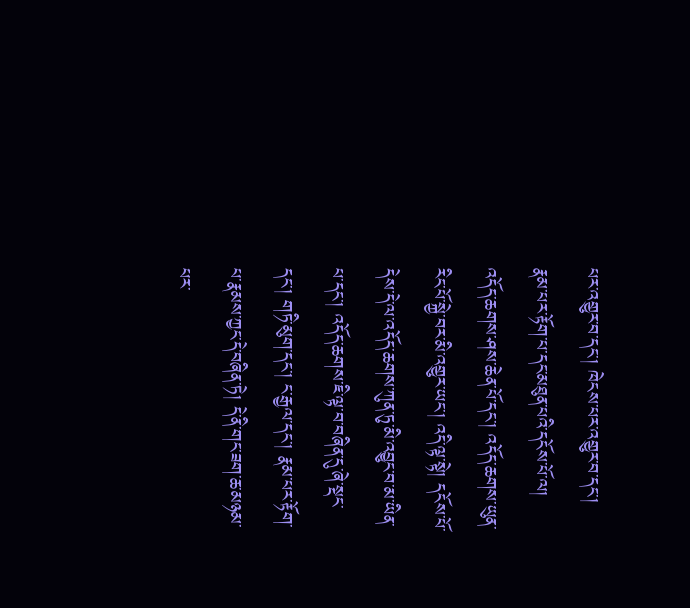པར་འགྱུར་བ་དང་། ཁེངས་པར་འགྱུར་བ་དང་། རྣམ་པར་རྟོག་པ་དང་མཐུན་པའི་དངོས་པོ་ལ། འདོད་ཆགས་ཤས་ཆེན་པོ་དང་། འདོད་ཆགས་ཡུན་རིང་པོ་སྐྱེ་བར་མི་འགྱུར་ཡང་། འདི་ལྟ་སྟེ། དངོས་པོ་དེས་དེ་ལ་འདོད་ཆགས་ཀུན་ཏུ་མི་འབྱུང་བ་མ་ཡིན་པ་དང་། འདོད་ཆགས་ཇི་ལྟ་བ་བཞིན་དུ་ཞེ་སྡང་དང་། གཏི་མུག་དང་། ང་རྒྱལ་དང་། རྣམ་པར་རྟོག་པ་རྣམས་ཀྱང་དེ་བཞིན་ཏེ། དེ་ནི་གང་ཟག་ཆ་མཉམ་པར་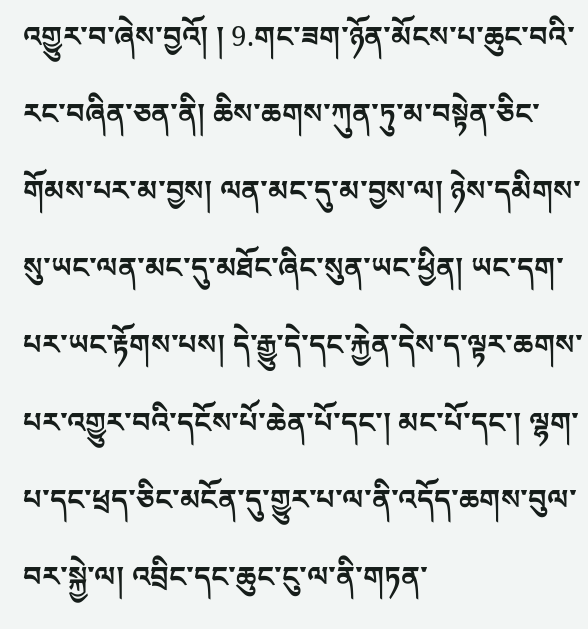འགྱུར་བ་ཞེས་བྱའོ། ། 9.གང་ཟག་ཉོན་མོངས་པ་ཆུང་བའི་རང་བཞིན་ཅན་ནི། ཆིས་ཆགས་ཀུན་ཏུ་མ་བསྟེན་ཅིང་གོམས་པར་མ་བྱས། ལན་མང་དུ་མ་བྱས་ལ། ཉེས་དམིགས་སུ་ཡང་ལན་མང་དུ་མཐོང་ཞིང་སུན་ཡང་ཕྱིན། ཡང་དག་པར་ཡང་རྟོགས་པས། དེ་རྒྱུ་དེ་དང་རྐྱེན་དེས་ད་ལྟར་ཆགས་པར་འགྱུར་བའི་དངོས་པོ་ཆེན་པོ་དང་། མང་པོ་དང་། ལྷག་པ་དང་ཕྲད་ཅིང་མངོན་དུ་གྱུར་པ་ལ་ནི་འདོད་ཆགས་བུལ་བར་སྐྱེ་ལ། འབྲིང་དང་ཆུང་ངུ་ལ་ནི་གཏན་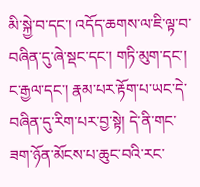མི་སྐྱེ་བ་དང་། འདོད་ཆགས་ལ་ཇི་ལྟ་བ་བཞིན་དུ་ཞེ་སྡང་དང་། གཏི་མུག་དང་། ང་རྒྱལ་དང་། རྣམ་པར་རྟོག་པ་ཡང་དེ་བཞིན་དུ་རིག་པར་བྱ་སྟེ། དེ་ནི་གང་ཟག་ཉོན་མོངས་པ་ཆུང་བའི་རང་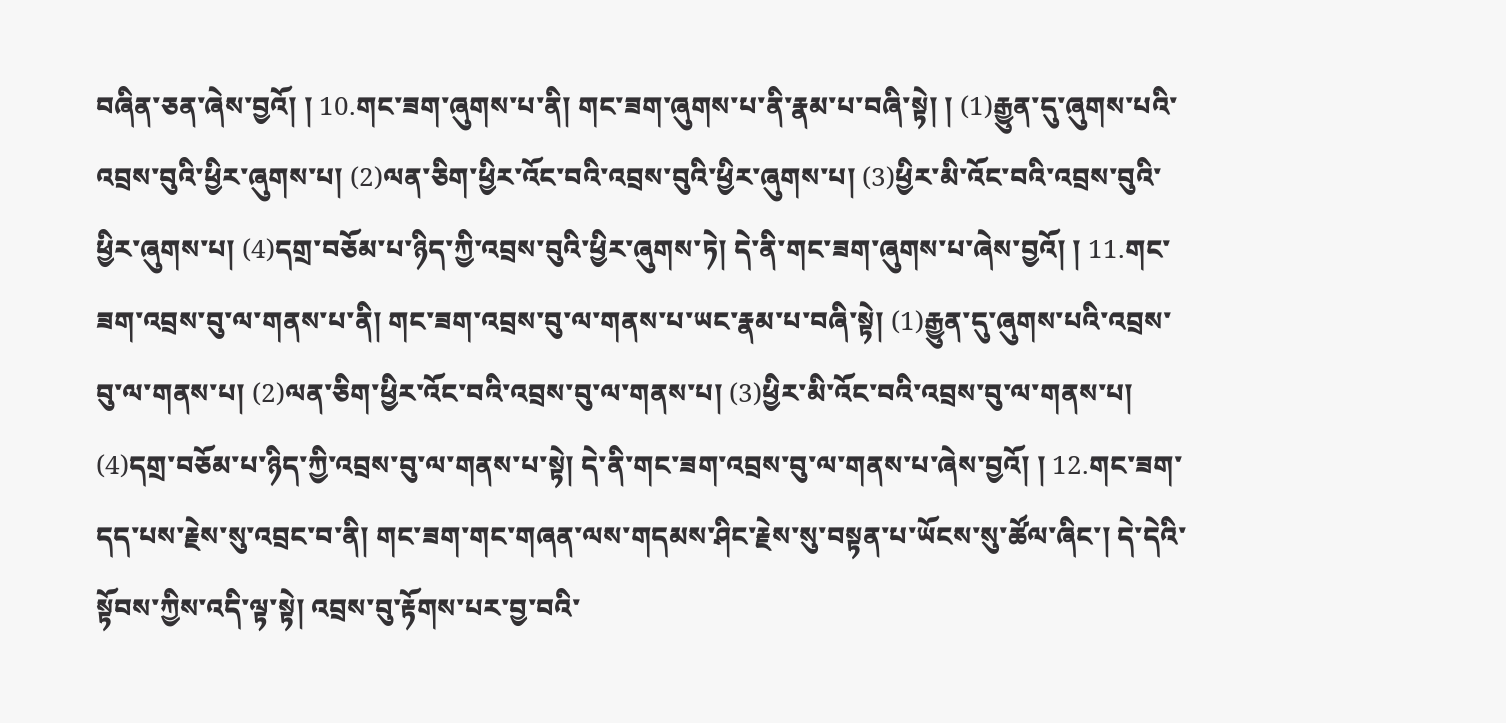བཞིན་ཅན་ཞེས་བྱའོ། ། 10.གང་ཟག་ཞུགས་པ་ནི། གང་ཟག་ཞུགས་པ་ནི་རྣམ་པ་བཞི་སྟེ། ། (1)རྒྱུན་དུ་ཞུགས་པའི་འབྲས་བུའི་ཕྱིར་ཞུགས་པ། (2)ལན་ཅིག་ཕྱིར་འོང་བའི་འབྲས་བུའི་ཕྱིར་ཞུགས་པ། (3)ཕྱིར་མི་འོང་བའི་འབྲས་བུའི་ཕྱིར་ཞུགས་པ། (4)དགྲ་བཅོམ་པ་ཉིད་ཀྱི་འབྲས་བུའི་ཕྱིར་ཞུགས་ཏེ། དེ་ནི་གང་ཟག་ཞུགས་པ་ཞེས་བྱའོ། ། 11.གང་ཟག་འབྲས་བུ་ལ་གནས་པ་ནི། གང་ཟག་འབྲས་བུ་ལ་གནས་པ་ཡང་རྣམ་པ་བཞི་སྟེ། (1)རྒྱུན་དུ་ཞུགས་པའི་འབྲས་བུ་ལ་གནས་པ། (2)ལན་ཅིག་ཕྱིར་འོང་བའི་འབྲས་བུ་ལ་གནས་པ། (3)ཕྱིར་མི་འོང་བའི་འབྲས་བུ་ལ་གནས་པ། (4)དགྲ་བཅོམ་པ་ཉིད་ཀྱི་འབྲས་བུ་ལ་གནས་པ་སྟེ། དེ་ནི་གང་ཟག་འབྲས་བུ་ལ་གནས་པ་ཞེས་བྱའོ། ། 12.གང་ཟག་དད་པས་རྗེས་སུ་འབྲང་བ་ནི། གང་ཟག་གང་གཞན་ལས་གདམས་ཤིང་རྗེས་སུ་བསྟན་པ་ཡོངས་སུ་ཚོལ་ཞིང་། དེ་དེའི་སྟོབས་ཀྱིས་འདི་ལྟ་སྟེ། འབྲས་བུ་རྟོགས་པར་བྱ་བའི་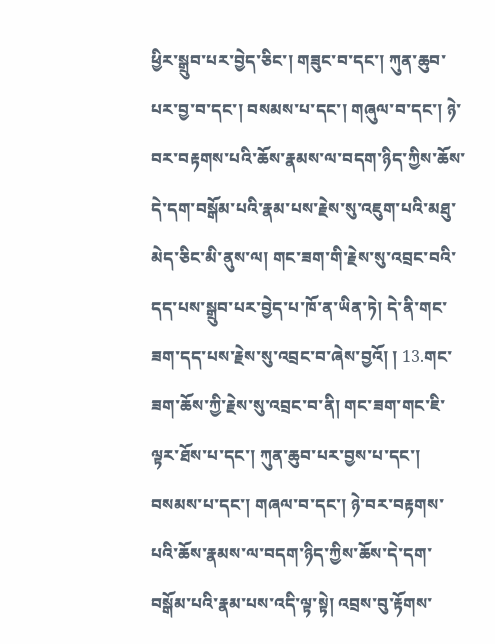ཕྱིར་སྒྲུབ་པར་བྱེད་ཅིང་། གཟུང་བ་དང་། ཀུན་ཆུབ་པར་བྱ་བ་དང་། བསམས་པ་དང་། གཞུལ་བ་དང་། ཉེ་བར་བརྟགས་པའི་ཆོས་རྣམས་ལ་བདག་ཉིད་ཀྱིས་ཆོས་དེ་དག་བསྒོམ་པའི་རྣམ་པས་རྗེས་སུ་འཇུག་པའི་མཐུ་མེད་ཅིང་མི་ནུས་ལ། གང་ཟག་གི་རྗེས་སུ་འབྲང་བའི་དད་པས་སྒྲུབ་པར་བྱེད་པ་ཁོ་ན་ཡིན་ཏེ། དེ་ནི་གང་ཟག་དད་པས་རྗེས་སུ་འབྲང་བ་ཞེས་བྱའོ། ། 13.གང་ཟག་ཆོས་ཀྱི་རྗེས་སུ་འབྲང་བ་ནི། གང་ཟག་གང་ཇི་ལྟར་ཐོས་པ་དང་། ཀུན་ཆུབ་པར་བྱས་པ་དང་། བསམས་པ་དང་། གཞལ་བ་དང་། ཉེ་བར་བརྟགས་པའི་ཆོས་རྣམས་ལ་བདག་ཉིད་ཀྱིས་ཆོས་དེ་དག་བསྒོམ་པའི་རྣམ་པས་འདི་ལྟ་སྟེ། འབྲས་བུ་རྟོགས་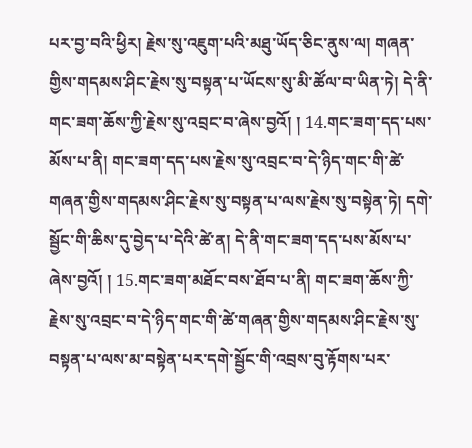པར་བྱ་བའི་ཕྱིར། རྗེས་སུ་འཇུག་པའི་མཐུ་ཡོད་ཅིང་ནུས་ལ། གཞན་གྱིས་གདམས་ཤིང་རྗེས་སུ་བསྟན་པ་ཡོངས་སུ་མི་ཚོལ་བ་ཡིན་ཏེ། དེ་ནི་གང་ཟག་ཆོས་ཀྱི་རྗེས་སུ་འབྲང་བ་ཞེས་བྱའོ། ། 14.གང་ཟག་དད་པས་མོས་པ་ནི། གང་ཟག་དད་པས་རྗེས་སུ་འབྲང་བ་དེ་ཉིད་གང་གི་ཚེ་གཞན་གྱིས་གདམས་ཤིང་རྗེས་སུ་བསྟན་པ་ལས་རྗེས་སུ་བསྟེན་ཏེ། དགེ་སྦྱོང་གི་ཆིས་དུ་བྱེད་པ་དེའི་ཚེ་ན། དེ་ནི་གང་ཟག་དད་པས་མོས་པ་ཞེས་བྱའོ། ། 15.གང་ཟག་མཐོང་བས་ཐོབ་པ་ནི། གང་ཟག་ཆོས་ཀྱི་རྗེས་སུ་འབྲང་བ་དེ་ཉིད་གང་གི་ཚེ་གཞན་གྱིས་གདམས་ཤིང་རྗེས་སུ་བསྟན་པ་ལས་མ་བསྟེན་པར་དགེ་སྦྱོང་གི་འབྲས་བུ་རྟོགས་པར་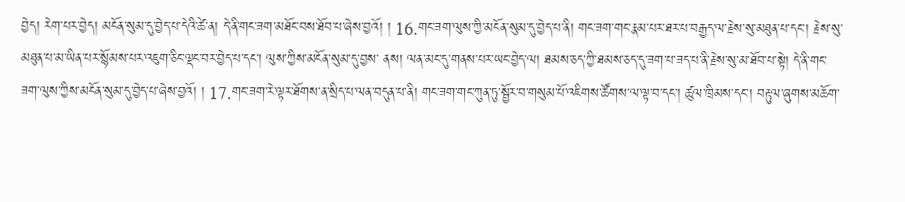བྱེད། རེག་པར་བྱེད། མངོན་སུམ་དུ་བྱེད་པ་དེའི་ཚེ་ན། དེ་ནི་གང་ཟག་མཐོང་བས་ཐོབ་པ་ཞེས་བྱའོ། ། 16.གང་ཟག་ལུས་ཀྱི་མངོན་སུམ་དུ་བྱེད་པ་ནི། གང་ཟག་གང་རྣམ་པར་ཐར་པ་བརྒྱད་ལ་རྗེས་སུ་མཐུན་པ་དང་། རྗེས་སུ་མཐུན་པ་མ་ཡིན་པར་སྙོམས་པར་འཇུག་ཅིང་ལྡང་བར་བྱེད་པ་དང་། ལུས་ཀྱིས་མངོན་སུམ་དུ་བྱས་ ནས། ལན་མང་དུ་གནས་པར་ཡང་བྱེད་ལ། ཐམས་ཅད་ཀྱི་ཐམས་ཅད་དུ་ཟག་པ་ཟད་པ་ནི་རྗེས་སུ་མ་ཐོབ་པ་སྟེ། དེ་ནི་གང་ཟག་ལུས་ཀྱིས་མངོན་སུམ་དུ་བྱེད་པ་ཞེས་བྱའོ། ། 17.གང་ཟག་རེ་ལྟར་ཐོགས་ན་སྲིད་པ་ལན་བདུན་པ་ནི། གང་ཟག་གང་ཀུན་ཏུ་སྦྱོར་བ་གསུམ་པོ་འཇིགས་ཚོགས་ལ་ལྟ་བ་དང་། ཚུལ་ཁྲིམས་དང་། བརྟུལ་ཞུགས་མཆོག་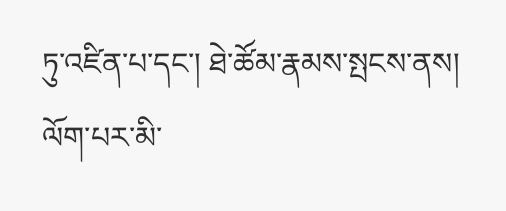ཏུ་འཛིན་པ་དང་། ཐེ་ཚོམ་རྣམས་སྤངས་ནས། ལོག་པར་མི་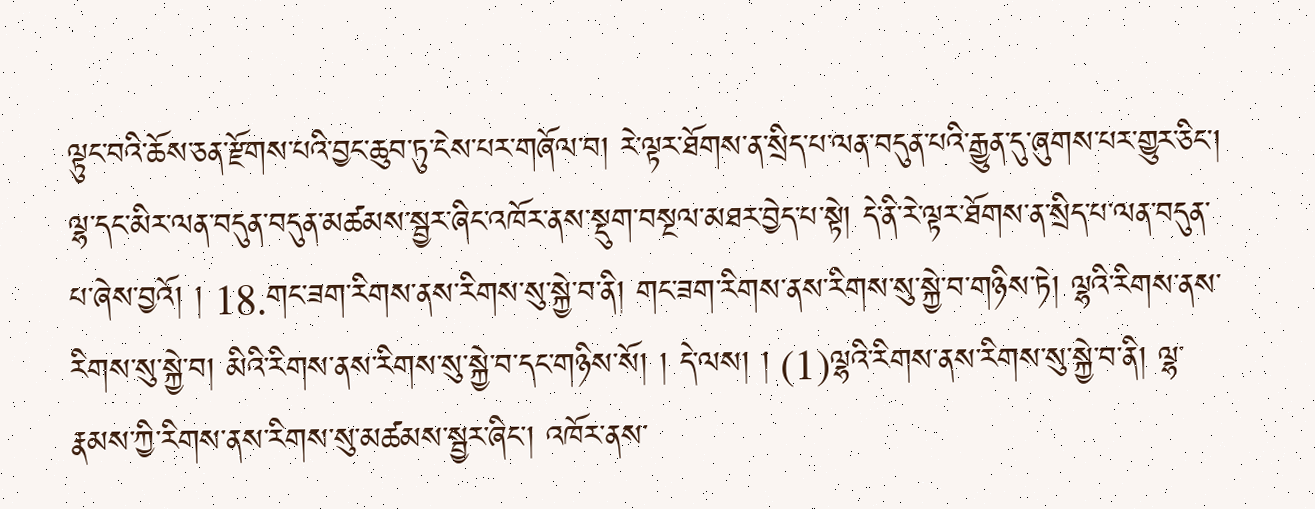ལྟུང་བའི་ཆོས་ཅན་རྫོགས་པའི་བྱང་ཆུབ་ཏུ་ངེས་པར་གཞོལ་བ། རེ་ལྟར་ཐོགས་ན་སྲིད་པ་ལན་བདུན་པའི་རྒྱུན་དུ་ཞུགས་པར་གྱུར་ཅིང་། ལྷ་དང་མིར་ལན་བདུན་བདུན་མཚམས་སྦྱར་ཞིང་འཁོར་ནས་སྡུག་བསྔལ་མཐར་བྱེད་པ་སྟེ། དེ་ནི་རེ་ལྟར་ཐོགས་ན་སྲིད་པ་ལན་བདུན་པ་ཞེས་བྱའོ། ། 18.གང་ཟག་རིགས་ནས་རིགས་སུ་སྐྱེ་བ་ནི། གང་ཟག་རིགས་ནས་རིགས་སུ་སྐྱེ་བ་གཉིས་ཏེ། ལྷའི་རིགས་ནས་རིགས་སུ་སྐྱེ་བ། མིའི་རིགས་ནས་རིགས་སུ་སྐྱེ་བ་དང་གཉིས་སོ། ། དེ་ལས། ། (1)ལྷའི་རིགས་ནས་རིགས་སུ་སྐྱེ་བ་ནི། ལྷ་རྣམས་ཀྱི་རིགས་ནས་རིགས་སུ་མཚམས་སྦྱར་ཞིང་། འཁོར་ནས་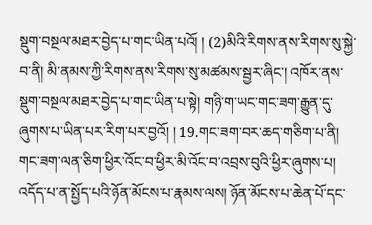སྡུག་བསྔལ་མཐར་བྱེད་པ་གང་ཡིན་པའོ། ། (2)མིའི་རིགས་ནས་རིགས་སུ་སྐྱེ་བ་ནི། མི་ནམས་ཀྱི་རིགས་ནས་རིགས་སུ་མཚམས་སྦྱར་ཞིང་། འཁོར་ནས་སྡུག་བསྔལ་མཐར་བྱེད་པ་གང་ཡིན་པ་སྟེ། གཉི་ག་ཡང་གང་ཟག་རྒྱུན་དུ་ཞུགས་པ་ཡིན་པར་རིག་པར་བྱའོ། ། 19.གང་ཟག་བར་ཆད་གཅིག་པ་ནི། གང་ཟག་ལན་ཅིག་ཕྱིར་འོང་བ་ཕྱིར་མི་འོང་བ་འབྲས་བུའི་ཕྱིར་ཞུགས་པ། འདོད་པ་ན་སྤྱོད་པའི་ཉོན་མོངས་པ་རྣམས་ལས། ཉོན་མོངས་པ་ཆེན་པོ་དང་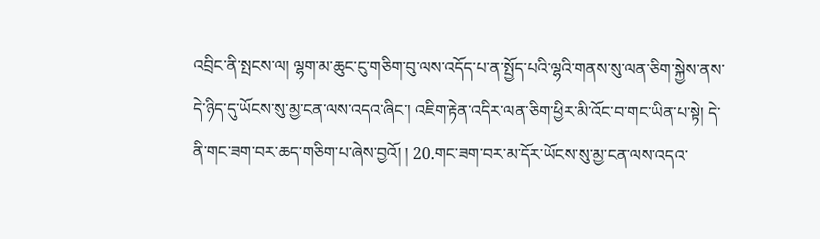འབྲིང་ནི་སྤངས་ལ། ལྷག་མ་ཆུང་ངུ་གཅིག་བུ་ལས་འདོད་པ་ན་སྤྱོད་པའི་ལྷའི་གནས་སུ་ལན་ཅིག་སྐྱེས་ནས་དེ་ཉིད་དུ་ཡོངས་སུ་མྱ་ངན་ལས་འདའ་ཞིང་། འཇིག་རྟེན་འདིར་ལན་ཅིག་ཕྱིར་མི་འོང་བ་གང་ཡིན་པ་སྟེ། དེ་ནི་གང་ཟག་བར་ཆད་གཅིག་པ་ཞེས་བྱའོ། ། 20.གང་ཟག་བར་མ་དོར་ཡོངས་སུ་མྱ་ངན་ལས་འདའ་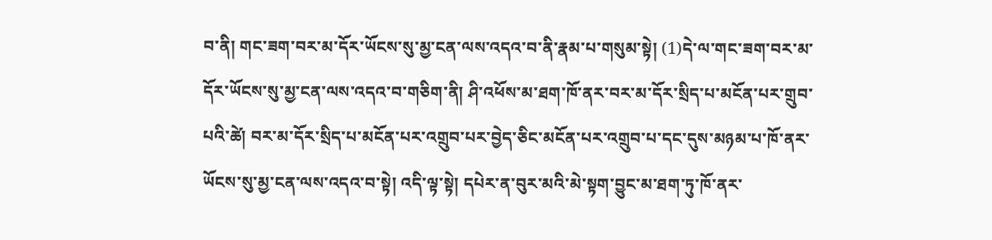བ་ནི། གང་ཟག་བར་མ་དོར་ཡོངས་སུ་མྱ་ངན་ལས་འདའ་བ་ནི་རྣམ་པ་གསུམ་སྟེ། (1)དེ་ལ་གང་ཟག་བར་མ་དོར་ཡོངས་སུ་མྱ་ངན་ལས་འདའ་བ་གཅིག་ནི། ཤི་འཕོས་མ་ཐག་ཁོ་ནར་བར་མ་དོར་སྲིད་པ་མངོན་པར་གྲུབ་པའི་ཚེ། བར་མ་དོར་སྲིད་པ་མངོན་པར་འགྲུབ་པར་བྱེད་ཅིང་མངོན་པར་འགྲུབ་པ་དང་དུས་མཉམ་པ་ཁོ་ནར་ཡོངས་སུ་མྱ་ངན་ལས་འདའ་བ་སྟེ། འདི་ལྟ་སྟེ། དཔེར་ན་བུར་མའི་མེ་སྟག་བྱུང་མ་ཐག་ཏུ་ཁོ་ནར་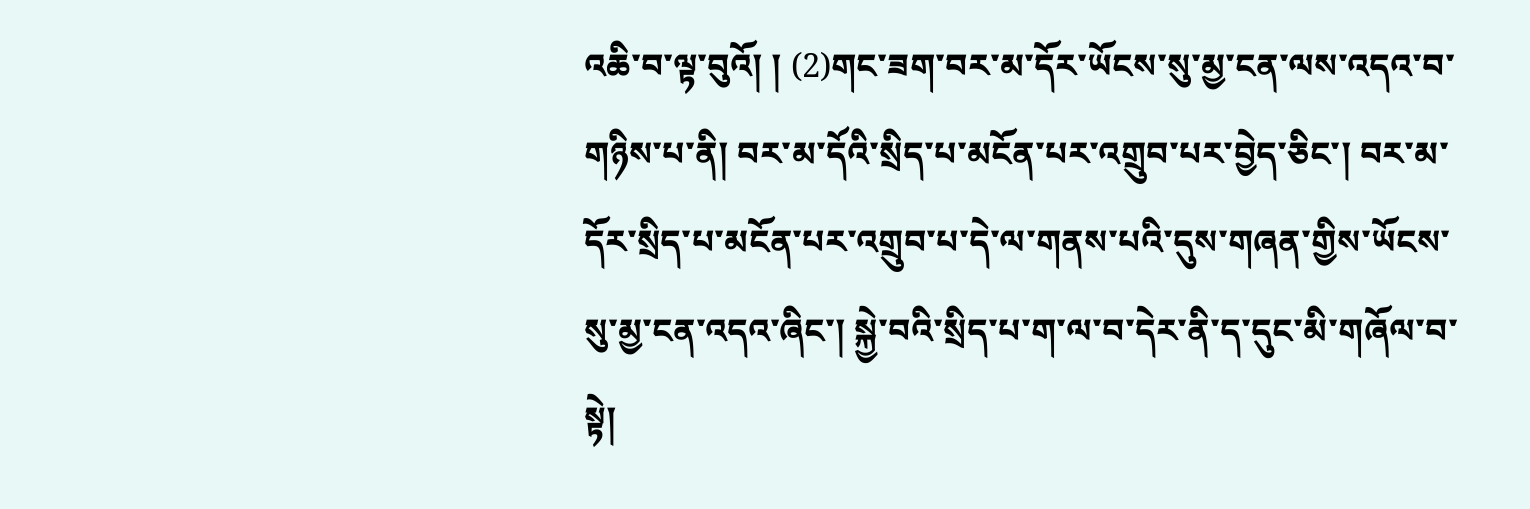འཆི་བ་ལྟ་བུའོ། ། (2)གང་ཟག་བར་མ་དོར་ཡོངས་སུ་མྱ་ངན་ལས་འདའ་བ་གཉིས་པ་ནི། བར་མ་དོའི་སྲིད་པ་མངོན་པར་འགྲུབ་པར་བྱེད་ཅིང་། བར་མ་དོར་སྲིད་པ་མངོན་པར་འགྲུབ་པ་དེ་ལ་གནས་པའི་དུས་གཞན་གྱིས་ཡོངས་སུ་མྱ་ངན་འདའ་ཞིང་། སྐྱེ་བའི་སྲིད་པ་ག་ལ་བ་དེར་ནི་ད་དུང་མི་གཞོལ་བ་སྟེ།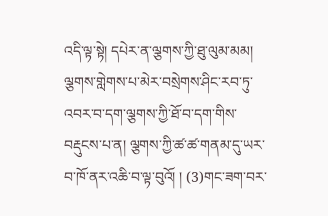འདི་ལྟ་སྟེ། དཔེར་ན་ལྕགས་ཀྱི་ཐུ་ལུམ་མམ། ལྕགས་གླེགས་པ་མེར་བསྲེགས་ཤིང་རབ་ཏུ་འབར་བ་དག་ལྕགས་ཀྱི་ཐོ་བ་དག་གིས་བརྡུངས་པ་ན། ལྕགས་ཀྱི་ཚ་ཚ་གནམ་དུ་ཡར་བ་ཁོ་ནར་འཆི་བ་ལྟ་བུའོ། ། (3)གང་ཟག་བར་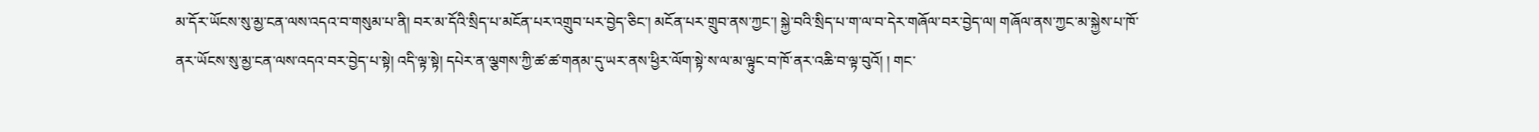མ་དོར་ཡོངས་སུ་མྱ་ངན་ལས་འདའ་བ་གསུམ་པ་ནི། བར་མ་དོའི་སྲིད་པ་མངོན་པར་འགྲུབ་པར་བྱེད་ཅིང་། མངོན་པར་གྲུབ་ནས་ཀྱང་། སྐྱེ་བའི་སྲིད་པ་ག་ལ་བ་དེར་གཞོལ་བར་བྱེད་ལ། གཞོལ་ནས་ཀྱང་མ་སྐྱེས་པ་ཁོ་ནར་ཡོངས་སུ་མྱ་ངན་ལས་འདའ་བར་བྱེད་པ་སྟེ། འདི་ལྟ་སྟེ། དཔེར་ན་ལྕགས་ཀྱི་ཚ་ཚ་གནམ་དུ་ཡར་ནས་ཕྱིར་ལོག་སྟེ་ས་ལ་མ་ལྟུང་བ་ཁོ་ནར་འཆི་བ་ལྟ་བུའོ། ། གང་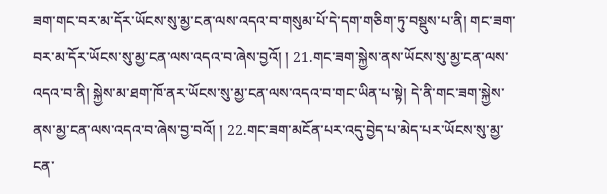ཟག་གང་བར་མ་དོར་ཡོངས་སུ་མྱ་ངན་ལས་འདའ་བ་གསུམ་པོ་དེ་དག་གཅིག་ཏུ་བསྡུས་པ་ནི། གང་ཟག་བར་མ་དོར་ཡོངས་སུ་མྱ་ངན་ལས་འདའ་བ་ཞེས་བྱའོ། ། 21.གང་ཟག་སྐྱེས་ནས་ཡོངས་སུ་མྱ་ངན་ལས་འདའ་བ་ནི། སྐྱེས་མ་ཐག་ཁོ་ནར་ཡོངས་སུ་མྱ་ངན་ལས་འདའ་བ་གང་ཡིན་པ་སྟེ། དེ་ནི་གང་ཟག་སྐྱེས་ནས་མྱ་ངན་ལས་འདའ་བ་ཞེས་བྱ་བའོ། ། 22.གང་ཟག་མངོན་པར་འདུ་བྱེད་པ་མེད་པར་ཡོངས་སུ་མྱ་ངན་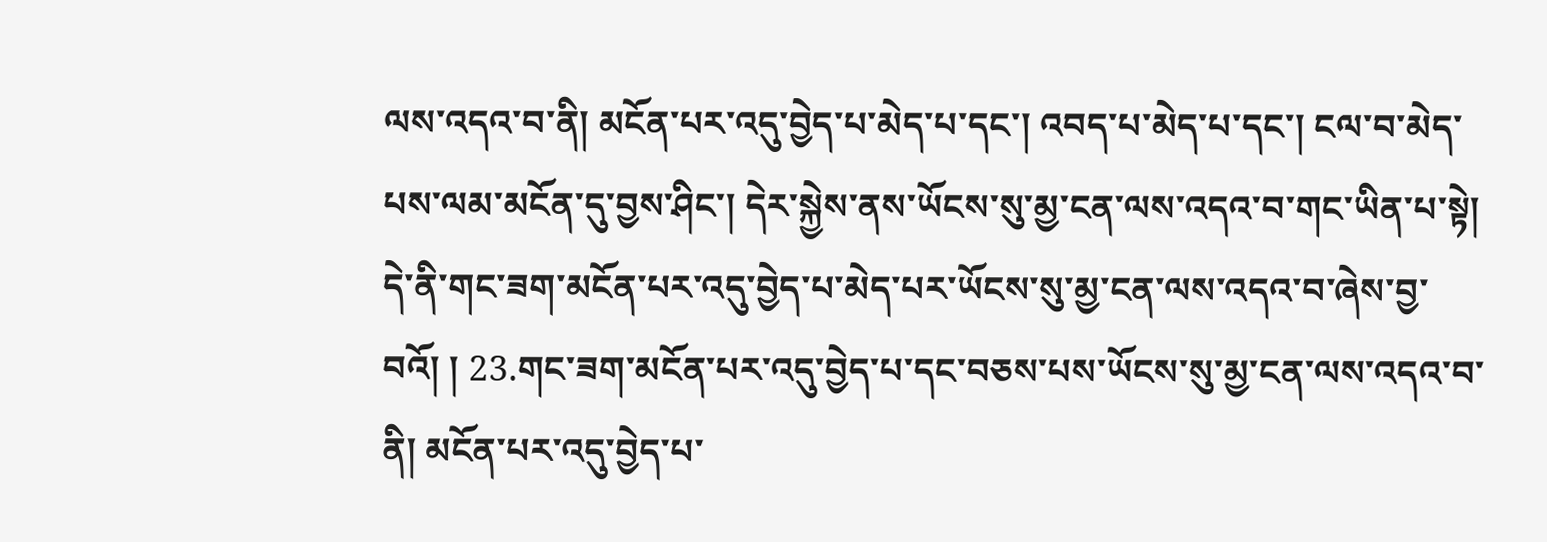ལས་འདའ་བ་ནི། མངོན་པར་འདུ་བྱེད་པ་མེད་པ་དང་། འབད་པ་མེད་པ་དང་། ངལ་བ་མེད་པས་ལམ་མངོན་དུ་བྱས་ཤིང་། དེར་སྐྱེས་ནས་ཡོངས་སུ་མྱ་ངན་ལས་འདའ་བ་གང་ཡིན་པ་སྟེ། དེ་ནི་གང་ཟག་མངོན་པར་འདུ་བྱེད་པ་མེད་པར་ཡོངས་སུ་མྱ་ངན་ལས་འདའ་བ་ཞེས་བྱ་བའོ། ། 23.གང་ཟག་མངོན་པར་འདུ་བྱེད་པ་དང་བཅས་པས་ཡོངས་སུ་མྱ་ངན་ལས་འདའ་བ་ནི། མངོན་པར་འདུ་བྱེད་པ་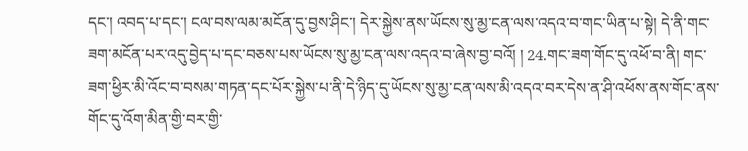དང་། འབད་པ་དང་། ངལ་བས་ལམ་མངོན་དུ་བྱས་ཤིང་། དེར་སྐྱེས་ནས་ཡོངས་སུ་མྱ་ངན་ལས་འདའ་བ་གང་ཡིན་པ་སྟེ། དེ་ནི་གང་ཟག་མངོན་པར་འདུ་བྱེད་པ་དང་བཅས་པས་ཡོངས་སུ་མྱ་ངན་ལས་འདའ་བ་ཞེས་བྱ་བའོ། ། 24.གང་ཟག་གོང་དུ་འཕོ་བ་ནི། གང་ཟག་ཕྱིར་མི་འོང་བ་བསམ་གཏན་དང་པོར་སྐྱེས་པ་ནི་དེ་ཉིད་དུ་ཡོངས་སུ་མྱ་ངན་ལས་མི་འདའ་བར་དེས་ན་ཤི་འཕོས་ནས་གོང་ནས་གོང་དུ་འོག་མིན་གྱི་བར་གྱི་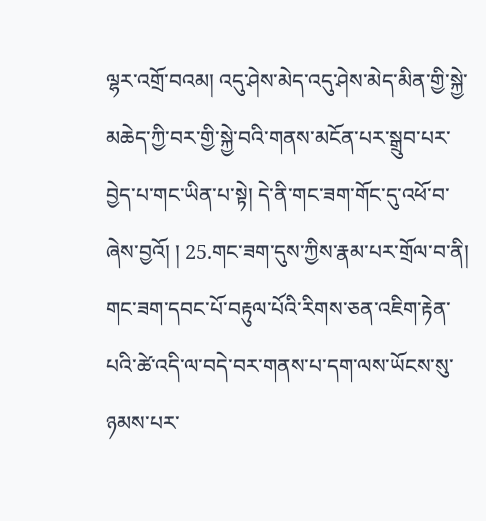ལྷར་འགྲོ་བའམ། འདུ་ཤེས་མེད་འདུ་ཤེས་མེད་མིན་གྱི་སྐྱེ་མཆེད་ཀྱི་བར་གྱི་སྐྱེ་བའི་གནས་མངོན་པར་སྒྲུབ་པར་བྱེད་པ་གང་ཡིན་པ་སྟེ། དེ་ནི་གང་ཟག་གོང་དུ་འཕོ་བ་ཞེས་བྱའོ། ། 25.གང་ཟག་དུས་ཀྱིས་རྣམ་པར་གྲོལ་བ་ནི། གང་ཟག་དབང་པོ་བརྟུལ་པོའི་རིགས་ཅན་འཇིག་རྟེན་པའི་ཚེ་འདི་ལ་བདེ་བར་གནས་པ་དག་ལས་ཡོངས་སུ་ཉམས་པར་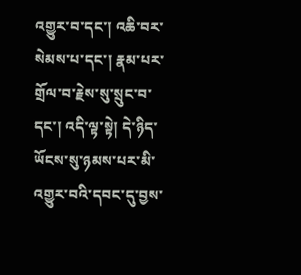འགྱུར་བ་དང་། འཆི་བར་སེམས་པ་དང་། རྣམ་པར་གྲོལ་བ་རྗེས་སུ་སྲུང་བ་དང་། འདི་ལྟ་སྟེ། དེ་ཉིད་ཡོངས་སུ་ཉམས་པར་མི་འགྱུར་བའི་དབང་དུ་བྱས་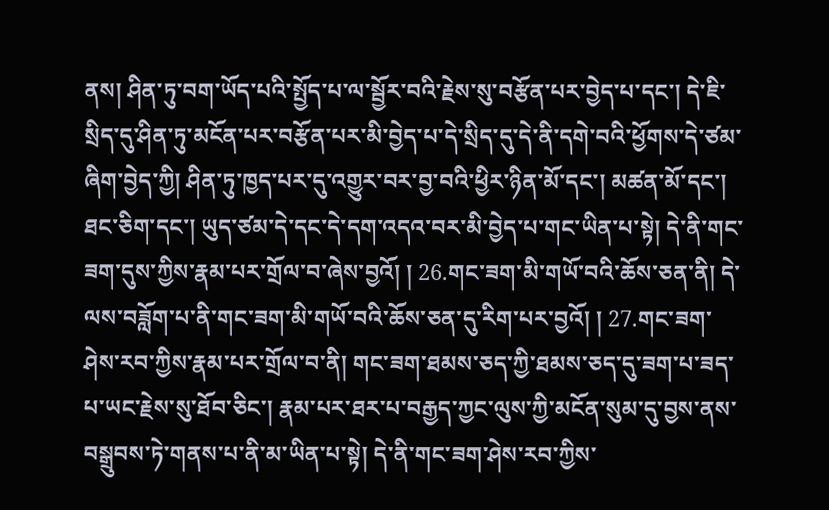ནས། ཤིན་ཏུ་བག་ཡོད་པའི་སྤྱོད་པ་ལ་སྦྱོར་བའི་རྗེས་སུ་བརྩོན་པར་བྱེད་པ་དང་། དེ་ཇི་སྲིད་དུ་ཤིན་ཏུ་མངོན་པར་བརྩོན་པར་མི་བྱེད་པ་དེ་སྲིད་དུ་དེ་ནི་དགེ་བའི་ཕྱོགས་དེ་ཙམ་ཞིག་བྱེད་ཀྱི། ཤིན་ཏུ་ཁྱད་པར་དུ་འགྱུར་བར་བྱ་བའི་ཕྱིར་ཉིན་མོ་དང་། མཚན་མོ་དང་། ཐང་ཅིག་དང་། ཡུད་ཙམ་དེ་དང་དེ་དག་འདའ་བར་མི་བྱེད་པ་གང་ཡིན་པ་སྟེ། དེ་ནི་གང་ཟག་དུས་ཀྱིས་རྣམ་པར་གྲོལ་བ་ཞེས་བྱའོ། ། 26.གང་ཟག་མི་གཡོ་བའི་ཆོས་ཅན་ནི། དེ་ལས་བཟློག་པ་ནི་གང་ཟག་མི་གཡོ་བའི་ཆོས་ཅན་དུ་རིག་པར་བྱའོ། ། 27.གང་ཟག་ཤེས་རབ་ཀྱིས་རྣམ་པར་གྲོལ་བ་ནི། གང་ཟག་ཐམས་ཅད་ཀྱི་ཐམས་ཅད་དུ་ཟག་པ་ཟད་པ་ཡང་རྗེས་སུ་ཐོབ་ཅིང་། རྣམ་པར་ཐར་པ་བརྒྱད་ཀྱང་ལུས་ཀྱི་མངོན་སུམ་དུ་བྱས་ནས་བསྒྲུབས་ཏེ་གནས་པ་ནི་མ་ཡིན་པ་སྟེ། དེ་ནི་གང་ཟག་ཤེས་རབ་ཀྱིས་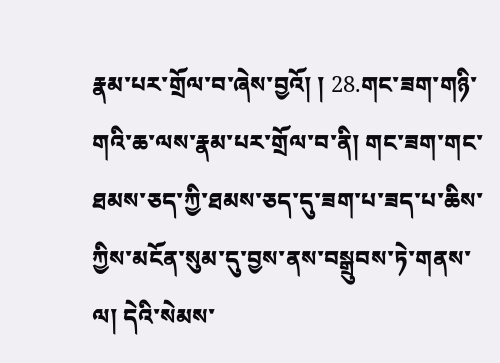རྣམ་པར་གྲོལ་བ་ཞེས་བྱའོ། ། 28.གང་ཟག་གཉི་གའི་ཆ་ལས་རྣམ་པར་གྲོལ་བ་ནི། གང་ཟག་གང་ཐམས་ཅད་ཀྱི་ཐམས་ཅད་དུ་ཟག་པ་ཟད་པ་ཆིས་ཀྱིས་མངོན་སུམ་དུ་བྱས་ནས་བསྒྲུབས་ཏེ་གནས་ལ། དེའི་སེམས་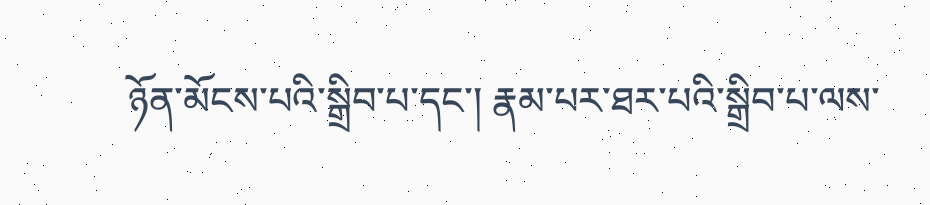ཉོན་མོངས་པའི་སྒྲིབ་པ་དང་། རྣམ་པར་ཐར་པའི་སྒྲིབ་པ་ལས་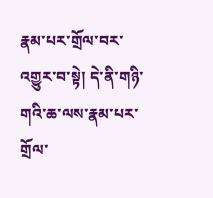རྣམ་པར་གྲོལ་བར་འགྱུར་བ་སྟེ། དེ་ནི་གཉི་གའི་ཆ་ལས་རྣམ་པར་གྲོལ་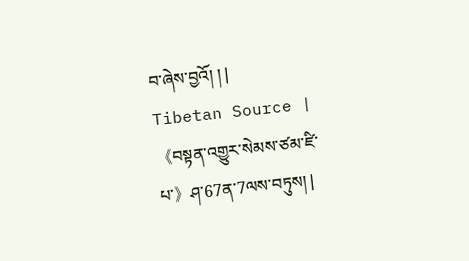བ་ཞེས་བྱའོ། ། |
Tibetan Source | 《བསྟན་འགྱུར་སེམས་ཙམ་ཛི་པ་》ཤ་67ན་7ལས་བཏུས། |